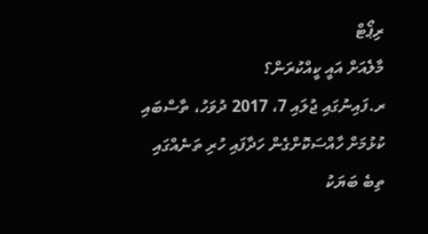ރިޕޯޓް
މާލެއަށް އައީ ކީއްކުރަން؟
ރ.ފައިނުގައި ޖުލައި 7، 2017 ދުވަހު، ތާސްބައި ކުޅުމަށް ހާއްސަކޮށްގެން ހަދާފައި ހުރި ތަނެއްގައި ތިބެ ބަޔަކު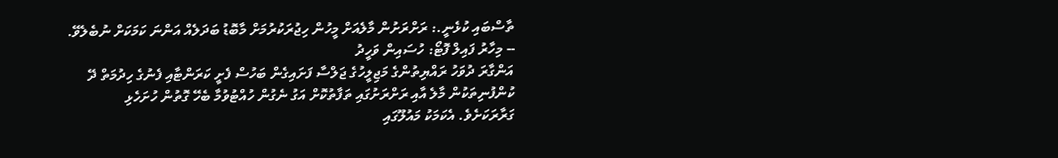ތާސްބައި ކުޅެނީ.: ރަށްރަށުން މާލެއަށް މީހުން ހިޖުރަކުރުމަށް މާބޮޑު ބަދަލެއް އަންނަ ކަމަކަށް ނުބެލެވޭ. -- މިހާރު ފައިލް ފޮޓޯ: ހުސައިން ވަހީދު
އަންގާރަ ދުވަހު ރައްޔިތުންގެ މަޖިލީހުގެ ޖަލްސާ ފަށައިގެން ބަހުސް ފެށީ ކަރަންޓާއި ފެނުގެ ހިދުމަތް ދޭ ކުންފުނިތަކުން މާލެ އާއި ރަށްރަށުގައި ތަފާތުކޮށް އަގު ނެގުން ހުއްޓުވުމާ ބެހޭ ގޮތުން ހުށަހެޅި ގަރާރަކަށެވެ. އެކަމަކު މައުލޫގައި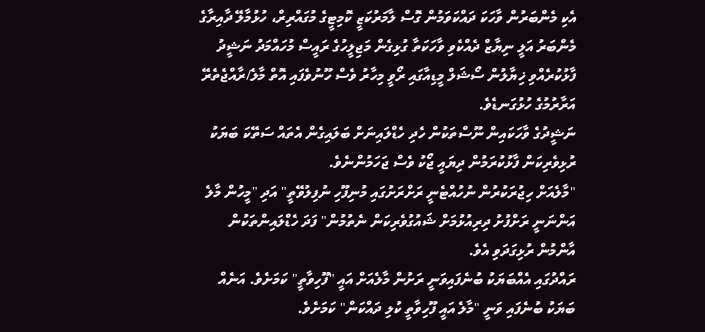އެކި މެންބަރުން ވާހަކަ ދައްކަވަމުން ގޮސް ލާމަރުކަޒީ ކޮމިޓީގެ މުގައްރިރް، ހުޅުމާލޭ ދާއިރާގެ މެންބަރު އަލީ ނިޔާޒް ދެއްކެވި ވާހަކަތާ ގުޅިގެން މަޖިލީހުގެ ރައީސް މުހައްމަދު ނަޝީދު ފާޅުކުރެއްވި ޚިޔާލުން ސޯޝަލް މީޑިއާގައި ރޯވީ މިހާރު ވެސް ހޫނުވެފައި އޮތް މާލެ/ރާއްޖެތެރޭ އަރާރުމުގެ ހުޅުގަނޑެވެ.
ނަޝީދުގެ ވާހަކައިން ނޫސްތަކުން ހެދި ހެޑްލައިނަށް ބަލައިގެން އެތައް ސަތޭކަ ބަޔަކު ރުޅިވެރިކަން ފާޅުކުރަމުން ދިޔައީ ޖޯކު ވެސް ޖަހަމުންނެވެ.
"މާލެއަށް ހިޖުރަކުރުން ނުހުއްޓެނީ ރަށްރަށުގައި މުނިފޫހި ނުފިލުވޭތީ" އަދި "މީހުން މާލެ އަންނަނީ ރަށްފުށު ދިރިއުޅުމަށް ޝައުގުވެރިކަން ނެތުމުން" ފަދަ ހެޑްލައިންތަކުން އާންމުން ރުޅިގަދަވި އެވެ.
ރައްދުގައި އެއްބަޔަކު ބުނެފައިވަނީ ރަށުން މާލެއަށް އައީ "ފޫހިވާތީ" ކަމަށެވެ. އަނެއް ބަޔަކު ބުނެފައި ވަނީ "މާލެ އައީ ފޫހިވާތީ ކުލި ދައްކަން" ކަމަށެވެ.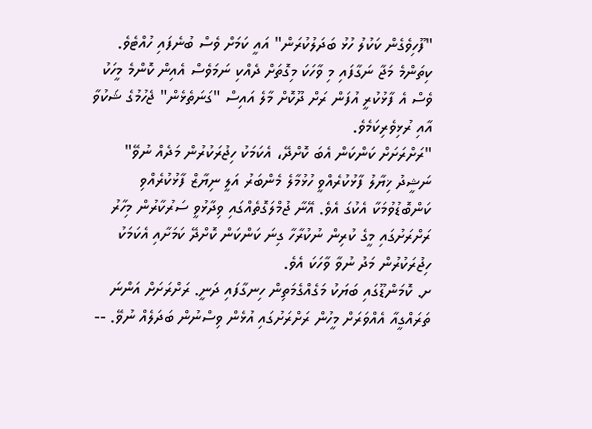"ފޫހިވެގެން ކަކުލު ހުޅު ބަދަލުކުރަން" އައީ ކަމަށް ވެސް ބުނެފައި ހުއްޓެވެ. ކިތަންމެ މަޖާ ނަގާފައި މި ވާހަކަ މިގޮތަށް ދެއްކި ނަމަވެސް އެއިން ކޮންމެ މީހަކު ވެސް އެ ފާޅުކުރީ އުފަން ރަށް ދޫކޮށް މާލެ އައިސް "ގަނަތެޅެން" ޖެހުމުގެ ޝަކުވާ އާއި ރުޅިވެރިކަމެވެ.
"ރަށްރަށަށް ކަންކަން އެބަ ކޮށްދޭ، އެކަމަކު ހިޖުރަކުރުން މަދެއް ނުވޭ"
ނަޝީދު ޚިޔާލު ފާޅުކުރެއްވީ ހުޅުމާލެ މެންބަރު އަލީ ނިޔާޒް ފާޅުކުރެއްވި ކަންބޮޑުވުމަކާ އެކުގަ އެވެ. އޭނާ ޖުމްލަގޮތެއްގައި ވިދާޅުވީ ސަރުކާރުން މިހާރު ރަށްރަށުގައި މީގެ ކުރިން ނުކުރާހާ ގިނަ ކަންކަން ކޮށްދޭ ކަމަށާއި އެކަމަކު ހިޖުރަކުރުން މަދު ނުވާ ވާހަކަ އެވެ.
ށ. ކޮމަންޑޫގައި ބަޔަކު މަގެއްގެމަތިން ހިނގާފައި ދަނީ. ރަށްރަށަށް އަންނަ ތަރައްގީއާ އެއްވަރަށް މީހުން ރަށްރަށުގައި އުޅެން ވިސްނުން ބަދަލެއް ނުވޭ. --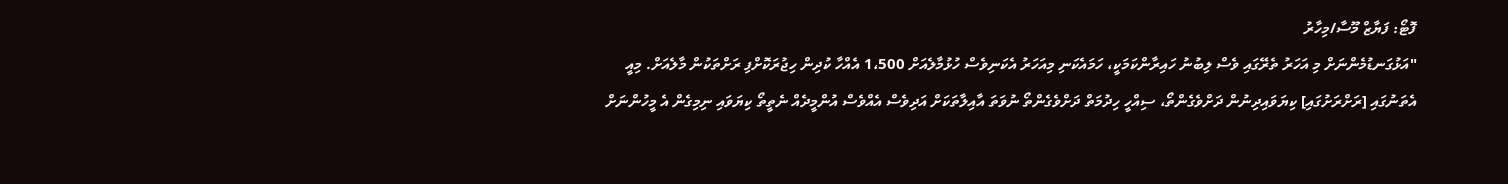ފޮޓޯ: ފަޔާޒް މޫސާ/މިހާރު
"އަޅުގަނޑުމެންނަށް މި އަހަރު ތެރޭގައި ވެސް ލިބުނު ހައިރާންކަމަކީ، ހަމައެކަނި މިއަހަރު އެކަނިވެސް ހުޅުމާލެއަށް 1،500 އެއްހާ ކުދިން ހިޖުރަކޮށްފި ރަށްތަކުން މާލެއަށް. މިއީ އެތަނުގައި [ރަށްރަށުގައި] ކިޔަވައިދިނުން ދަށްވެގެންތޯ، ސިއްހީ ހިދުމަތް ދަށްވެގެންތޯ ނުވަތަ އާއިލާތަކަށް އަދިވެސް އެއްވެސް އުންމީދެއް ނެތީތޯ ކިޔަވައި ނިމިގެން އެ މީހުންނަށް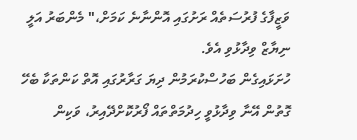ވަޒީފާގެ ފުރުސަތެއް ރަށުގައި އޮންނާނެ ކަމަށް،" މެންބަރު އަލީ ނިޔާޒް ވިދާޅުވި އެވެ.
ހުށަޅައިގެން ބަހުސްކުރަމުން ދިޔަ ގަރާރުގައި އޮތް ކަންތަކާ ބެހޭ ގޮތުން އޭނާ ވިދާޅުވީ ހިދުމަތްތައް ފޯރުކޮށްދޭއިރު، ވަކިން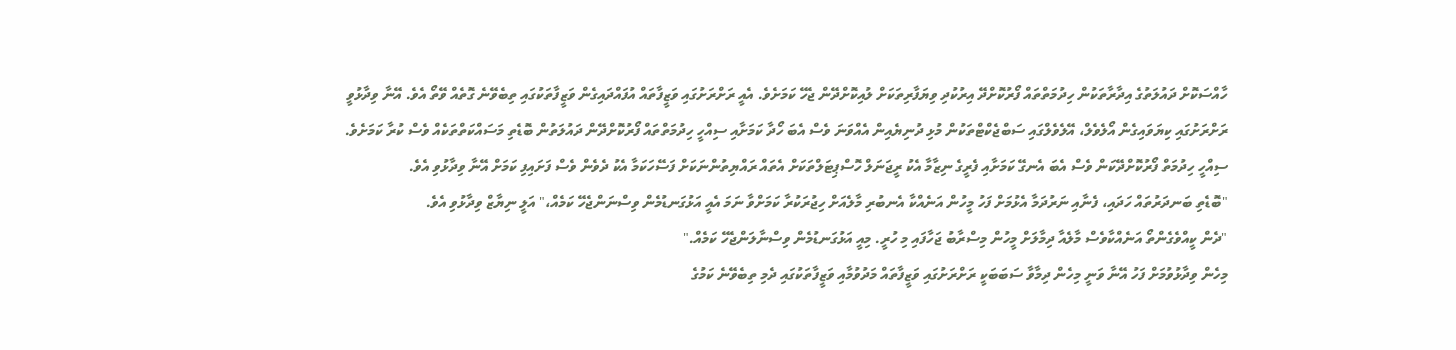ހާއްސަކޮށް ދައުލަތުގެ އިދާރާތަކުން ހިދުމަތްތައް ފޯރުކޮށްދޭ އިރުކުދި ވިޔަފާރިތަކަށް ލުއިކޮށްދޭން ޖެހޭ ކަމަށެވެ. އެއީ ރަށްރަށުގައި ވަޒީފާތައް އުފައްދައިގެން ވަޒީފާތަކުގައި ތިބެވޭނެ ގޮތެއް ވޭތޯ އެވެ. އޭނާ ވިދާޅުވީ ރަށްރަށުގައި ކިޔަވައިގެން އޯލެވެލް، އޭލެވެލްގައި ސަބްޖެކްޓްތަކުން މުޅި ދުނިޔެއިން އެއްވަނަ ވެސް އެބަ ހޯދާ ކަމަށާއި ސިއްހީ ހިދުމަތްތައް ފޯރުކޮށްދޭން ދައުލަތުން ބޮޑެތި މަސައްކަތްތަކެއް ވެސް ކުރާ ކަމަށެވެ. ސިއްހީ ހިދުމަތް ފޯރުކޮށްދޭކަން ވެސް އެބަ އެނގޭ ކަމަށާއި ފެރީގެ ނިޒާމާ އެކު ރީޖަނަލް ހޮސްޕިޓަލްތަކަށް އެތައް ރައްޔިތުންނަކަށް ފަސޭހަކަމާ އެކު ދެވެން ވެސް ފަށައިފި ކަމަށް އޭނާ ވިދާޅުވި އެވެ.
"ބޮޑެތި ބަނދަރުތައް ހަދައި، ފެނާއި ނަރުދަމާ އެޅުމަށް ފަހު މީހުން އަނެއްކާ އެނބުރި މާލެއަށް ހިޖުރަކުރާ ކަމަށްވާ ނަމަ އެއީ އަޅުގަނޑުމެން ވިސްނަންޖެހޭ ކަމެއް،" އަލީ ނިޔާޒް ވިދާޅުވި އެވެ.
"ދެން ކީއްވެގެންތޯ އަނެއްކާވެސް މާލެއާ ދިމާލަށް މީހުން މިސްރާބު ޖަހާފައި މި ހުރީ. މިއީ އަޅުގަނޑުމެން ވިސްނާލަންޖެހޭ ކަމެއް."
މިހެން ވިދާޅުވުމަށް ފަހު އޭނާ ވަނީ މިހެން ދިމާވާ ސަބަބަކީ ރަށްރަށުގައި ވަޒީފާތައް މަދުވުމާއި ވަޒީފާތަކުގައި ދެމި ތިބެވޭނެ ކަމުގެ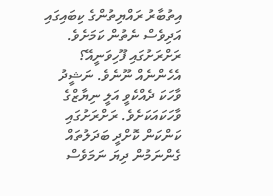އިތުބާރު ރައްޔިތުންގެ ކިބައިގައި އަދިވެސް ނެތުން ކަމަށެވެ.
ރަށްރަށުގައި ފޫހިވަނީއޭ؟
އެހެންނެއް ނޫނެވެ. ނަޝީދު ވާހަކަ ދެއްކެވީ އަލީ ނިޔާޒްގެ ވާހަކައަކަށެވެ. ރަށްރަށުގައި ކަންކަން ކޮށްދީ ބަދަލުތައް ގެންނަމުން ދިޔަ ނަމަވެސް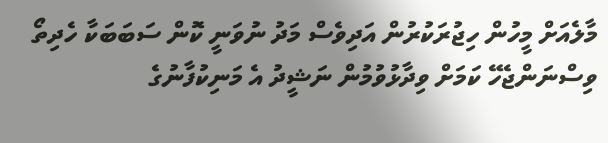މާލެއަށް މީހުން ހިޖުރަކުރުން އަދިވެސް މަދު ނުވަނީ ކޮން ސަބަބަކާ ހެދިތޯ ވިސްނަންޖެހޭ ކަމަށް ވިދާޅުވުމުން ނަޝީދު އެ މަނިކުފާނުގެ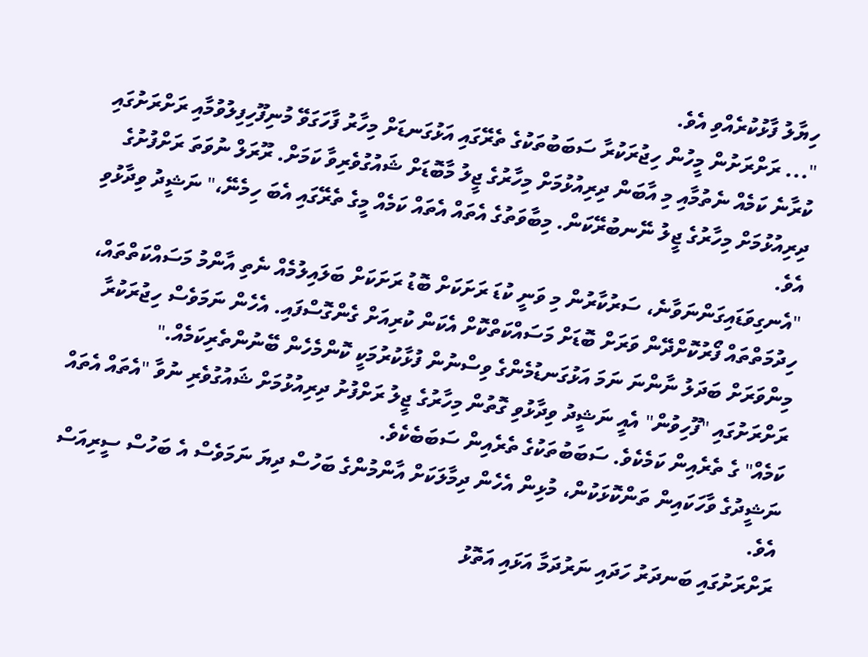ހިޔާލު ފާޅުކުރެއްވި އެވެ.
"... ރަށްރަށުން މީހުން ހިޖުރަކުރާ ސަބަބުތަކުގެ ތެރޭގައި އަޅުގަނޑަށް މިހާރު ފާހަގަވޭ މުނިފޫހިފިލުވުމާއި ރަށްރަށުގައި ކުރާނެ ކަމެއް ނެތުމާއި މި އާބަން ދިރިއުޅުމަށް މިހާރުގެ ޖީލު މާބޮޑަށް ޝައުގުވެރިވާ ކަމަށް. ރޫރަލް ނުވަތަ ރަށްފުށުގެ ދިރިއުޅުމަށް މިހާރުގެ ޖީލު ނޭނބުރޭކަން. މިބާވަތުގެ އެތައް އެތައް ކަމެއް މީގެ ތެރޭގައި އެބަ ހިމެނޭ،" ނަޝީދު ވިދާޅުވި އެވެ.
"އެނގިވަޑައިގަންނަވާނެ، ސަރުކާރުން މި ވަނީ ކުޑަ ރަށަކަށް ބޮޑު ރަށަކަށް ބަލައިލުމެއް ނެތި އާންމު މަސައްކަތްތައް، ހިދުމަތްތައް ފޯރުކޮށްދޭން ވަރަށް ބޮޑަށް މަސައްކަތްކޮށް އެކަން ކުރިއަށް ގެންގޮސްފައި. އެހެން ނަމަވެސް ހިޖުރަކުރާ މިންވަރަށް ބަދަލު ނާންނަ ނަމަ އަޅުގަނޑުމެންގެ ވިސްނުން ފުޅާކުރުމަކީ ކޮންމެހެން ބޭނުންތެރިކަމެއް."
ރަށްރަށުގައި "ފޫހިވުން" އެއީ ނަޝީދު ވިދާޅުވި ގޮތުން މިހާރުގެ ޖީލު ރަށްފުށު ދިރިއުޅުމަށް ޝައުގުވެރި ނުވާ "އެތައް އެތައް ކަމެއް" ގެ ތެރެއިން ކަމެކެވެ. ސަބަބުތަކުގެ ތެރެއިން ސަބަބެކެވެ.
ނަޝީދުގެ ވާހަކައިން ތަންކޮޅަކުން، މުޅިން އެހެން ދިމާލަކަށް އާންމުންގެ ބަހުސް ދިޔަ ނަމަވެސް އެ ބަހުސް ސީރިއަސް އެވެ.
ރަށްރަށުގައި ބަނދަރު ހަދައި ނަރުދަމާ އަޅައި އަތޮޅު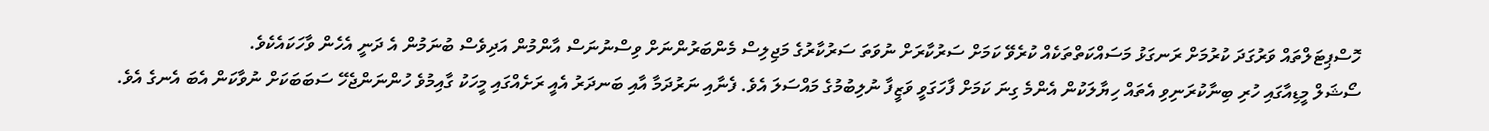ހޮސްޕިޓަލްތައް ވަރުގަދަ ކުރުމަށް ރަނގަޅު މަސައްކަތްތަކެއް ކުރެވޭ ކަމަށް ސަރުކާރަށް ނުވަތަ ސަރުކާރުގެ މަޖިލިސް މެންބަރުންނަށް ވިސްނުނަސް އާންމުން އަދިވެސް ބުނަމުން އެ ދަނީ އެހެން ވާހަކައެކެވެ.
ސޯޝަލް މީޑިއާގައި ހުރި ބިނާކުރަނިވި އެތައް ހިޔާލަކުން އެންމެ ގިނަ ކަމަށް ފާހަގަވީ ވަޒީފާ ނުލިބުމުގެ މައްސަލަ އެވެ. ފެނާއި ނަރުދަމާ އާއި ބަނދަރު އެއީ ރަށެއްގައި މީހަކު ގާއިމުވެ ހުންނަންޖެހޭ ސަބަބަކަށް ނުވާކަން އެބަ އެނގެ އެވެ.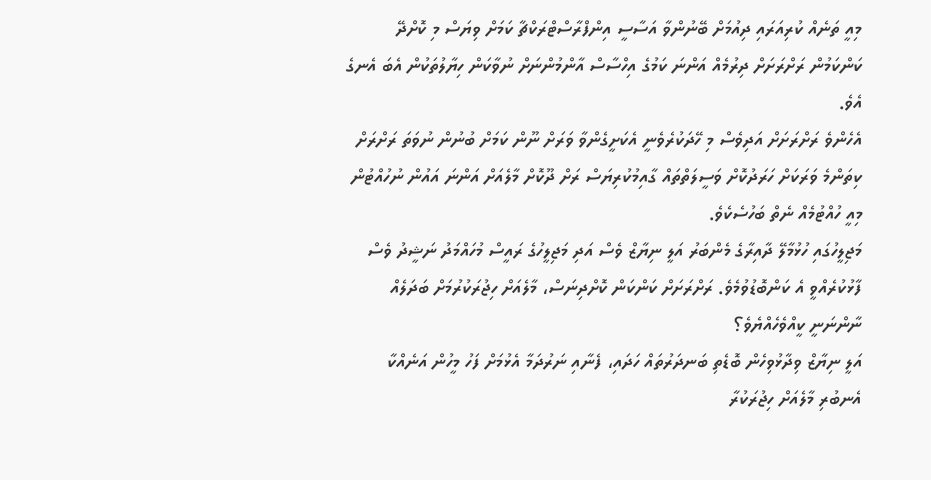މިއީ ތަނެއް ކުރިއަރައި ދިއުމަށް ބޭނުންވާ އަސާސީ އިންފްރާސްޓްރަކްޗާ ކަމަށް ވިޔަސް މި ކޮށްދޭ ކަންކަމުން ރަށްރަށަށް ދިރުމެއް އަންނަ ކަމުގެ އިހްސާސް އާންމުންނަށް ނުވާކަން ހިޔާލުތަކުން އެބަ އެނގެ އެވެ.
އެހެންވެ ރަށްރަށަށް އަދިވެސް މި ހޭދަކުރެވެނީ އެކަށީގެންވާ ވަރަށް ނޫން ކަމަށް ބުނުން ނުވަތަ ރަށްރަށް ކިތަންމެ ވަރަކަށް ހަރަދުކޮށް ވަސީލަތްތައް ގާއިމުކުރިޔަސް ރަށް ދޫކޮށް މާލެއަށް އަންނަ އައުން ނުހުއްޓުން މިއީ ހުއްޓުމެއް ނެތް ބަހުސެކެވެ.
މަޖިލީހުގައި ހުޅުމާލޭ ދާއިރާގެ މެންބަރު އަލީ ނިޔާޒް ވެސް އަދި މަޖިލީހުގެ ރައީސް މުހައްމަދު ނަޝީދު ވެސް ފާޅުކުރެއްވީ އެ ކަންބޮޑުވުމެވެ. ރަށްރަށަށް ކަންކަން ކޮށްދިނަސް، މާލެއަށް ހިޖުރަކުރުމަށް ބަދަލެއް ނާންނަނީ ކީއްވެހެއްޔެވެ؟
އަލީ ނިޔާޒް ވިދާޅުވިހެން ބޮޑެތި ބަނދަރުތައް ހަދައި، ފެނާއި ނަރުދަމާ އެޅުމަށް ފަހު މީހުން އަނެއްކާ އެނބުރި މާލެއަށް ހިޖުރަކުރާ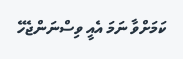ކަމަށްވާ ނަމަ އެއީ ވިސްނަންޖެހޭ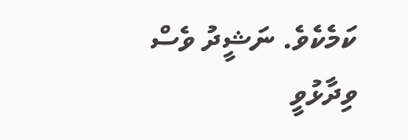ކަމެކެވެ. ނަޝީދު ވެސް ވިދާޅުވީ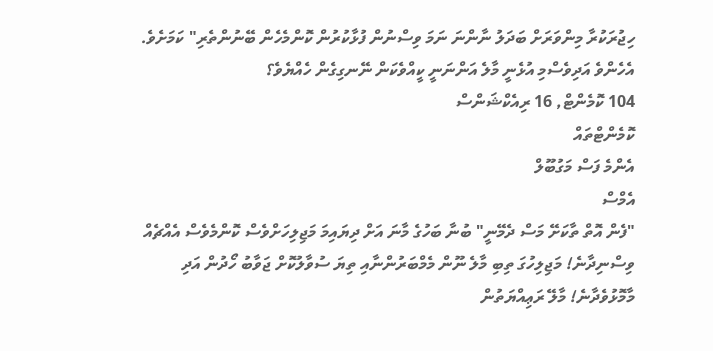ހިޖުރަކުރާ މިންވަރަށް ބަދަލު ނާންނަ ނަމަ ވިސްނުން ފުޅާކުރުން ކޮންމެހެން ބޭނުންތެރި" ކަމަށެވެ. އެހެންވެ އަދިވެސްމި އުޅެނީ މާލެ އަންނަނީ ކީއްވެކަން ނޭނގިގެން ހެއްޔެވެ؟
104 ކޮމެންޓް, 16 ރިއެކްޝަންސް
ކޮމެންޓްތައް
އެންމެ ފަސް މަގުބޫލް
އެމްސް
"ފެން އޮތް ތާކަށޭ މަސް ދެމޭނީ" ބުނާ ބަހުގެ މާނަ އަށް ދިޔައިމަ މަޖިލިހަށްވެސް ކޮންމެވެސް އެއްޗެއް ވިސްނިދާނެ! މަޖިލިހުގަ ތިބި މާލެ ނޫން މެމްބަރުންނާއި ތިޔަ ސުވާލުކޮށް ޖަވާބު ހޯދުން އަދި މާމޮޅުވެދާނެ! މާލޭ ރަޢިއްޔަތުން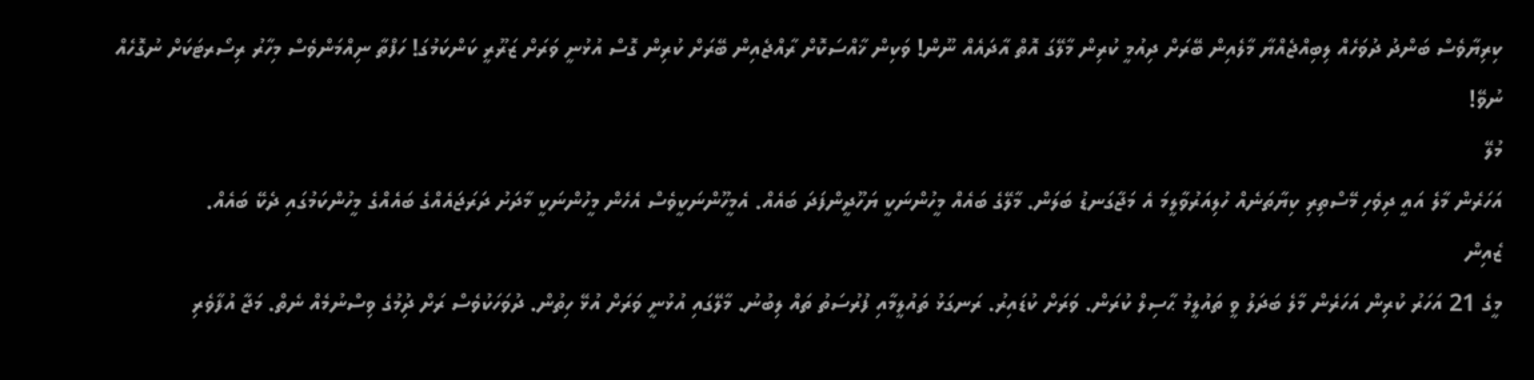ކިރިޔާވެސް ބަންދު ދުވަހެއް ލިބިއްޖެއްޔާ މާލެއިން ބޭރަށް ދިއުމީ ކުރިން މާލޭގަ އޮތް އާދައެއް ނޫން! ވަކިން ޚާއްސަކޮށް ރާއްޖެއިން ބޭރަށް ކުރިން ގޮސް އުޅުނީ ވަރަށް ޒަރޫރީ ކަންކަމުގަ! ހަފްތާ ނިއްމަންވެސް މިހާރު ރިސޯރޓަކަށް ނުގޮހެއް ނުވޭ!
މުލޭ
އަހަރެން މާލެ އައީ ދިވެހި މޭސްތިރި ކިޔާތަނެއް ހުލިއަރުވާލީމަ އެ މަޖާގަނޑު ބަލަން. މާލޭގެ ބައެއް މީހުންނަކީ ޔަހޫދީންފަދަ ބައެއް. އެމީހޫންނަކީވެސް އެހެން މީހުންނަކީ މާދަށު ދަރަޖައެއްގެ ބައެއްގެ މީހުންކަމުގައި ދެކޭ ބައެއް.
ޒެއިން
މީގެ 21 އަހަރު ކުރިން އަހަރެން މާލެ ބަދަލު ވީ ތައުލީމު ޙާސިލް ކުރަން. ވަރަށް ކުޑައިރު. ރަނގަޅު ތައުލީމާއި ފުރުސަތު ތައް ލިބުނު. މާލޭގައި އުޅުނީ ވަރަށް އުޅޭ ހިތުން. ދުވަހަކުވެސް ރަށް ދިުމުގެ ވިސްނުމެއް ނެތް. މަޖާ އުފާވެރި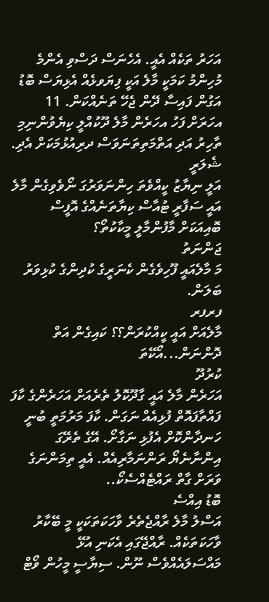އަހަރު ތަކެއް އެއީ. އެހެނަސް ދަސްވި އެންމެ މުހިންމު ކަމަކީ މާލެ އަކީ ފިޔަވޅެއް އެޅިޔަސް ބޮޑު އަގުން ފައިސާ ދޭން ޖެހޭ ތަނެއްކަން. 11 އހަރަށް ފަހު އހަރެން މާލެ ދޫކުއްލީ ކިޔެވުންނިމި ތާހިރު އަދި އަތްމަތިތަނަވަސް ދރިއުޅުމަކަށް އެދި.
ޝެލަރީ
އަލީ ނިޔާޒު ކީއްވެތަ ހިންނަވަރުގަ ނޯވެވިގެން މާލެ އައީ ސަފާރީ ޓުއާސް ކިޔާތަނެއްގެ އޮފީސް ބޮއިއަކަށް މާފުންމާލީ މީކާކުތޯ؟
ޖަންނަތު
މަ މާލެއައީ ފޫހިވެގެން ކެނަރީގެ ކުދިންގެ ކުޅިވަރު ބަލަން.
ފރފރ
މާލެއަށް އައީ ކީއްކުރަން؟؟ ކައިގެން އަތް ދޮންނަން...އޯކޭތަ
ކުރުދޫ
އަހަރެން މާލެ އައީ ގާދޫކޮލު ތެރެއަށް އަހަރެންގެ ކާފަ ފައްތާފައޮތް ފުޅިއެއް ނަގަން. ކާފަ މަރުމަތީ ބުނީ ހަނދާންކޮށް އެފުޅި ނަގާށޯ. އޭގެ ތެރޭގަ އިންނާނެޔޯ ރަންނަމާރިއެއް. އެއީ ތިމަންނަގެ ވަރަށް ގާތް ރައްޓެއްސެކޯ..
ބޮޑު އިއްސެ
އަސްލު މާލެ ރާއްޖެތެރެ ވާހަކަތަކަކީ މީ ބޭކާރު ވާހަކަތަކެއް. ރާއްޖޭގައި އެކަނި އުޅޭ މައްސަލައެއްވެސް ނޫން. ސިޔާސީ މީހުން ވޯޓް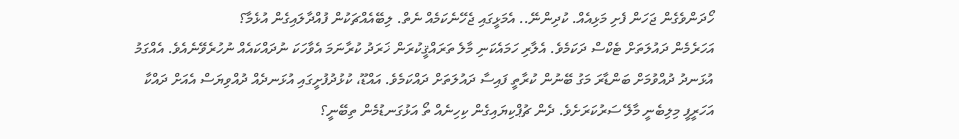ހޯދަންވެގެން ޖަހަން ފެށި މަޅިއެއް. ކުދިންނޭ.. އެމަޅީގައި ޖެހޭނެކަމެއް ނެތް. ލިބޭއެއްޗަކުން ފުއްދާލައިގެން އުޅެމާ؟
އަހަރެމެން ދައުލަތަށް ޓެކްސް ދަކަމެވެ. އެލާރި ހަމައެކަނި މާލެ ތަރައްޤީކުރަން ޚަރަދު ކުރާނަމަ އެވާހަކަ ނުދައްކައެއް ނުހުރެވޭނެއެވެ. އެއްގަމު އުޅަނދު ދުއްވުމަށް ބަންޑާރަ މަގު ބޭނުން ކުރާތީ ފައިސާ ދައުލަތަށް ދައްކަމެވެ. އައްޑޫ، ކުޅުދުފުށީގައި އުޅަނދެއް ދުއްވިޔަސް އެއަށް ދައްކާ އަހަރީފީ މިލިބެނީ މާލޭ ސަރުކަރަށެވެ. ދެން ޗުޕްކިޔައިގެން ކިހިނެއް ތޯ އަޅުގަނޑުމެން ތިބޭނީ؟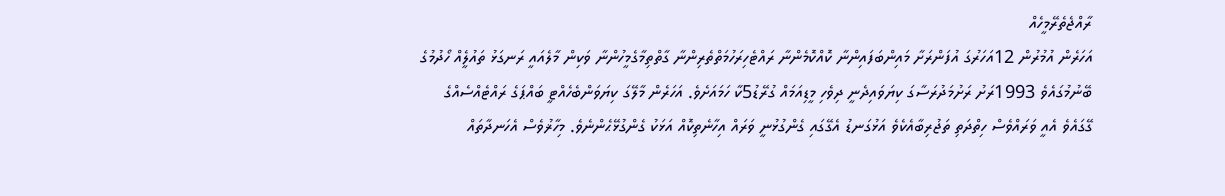ރާއްޖެތެރޭމީހެއް
އަހަރެން އުމުރުން 12އަހަރުގަ އުފަންރަށާ މައިންބަފައިންނާ ކޮއްކޮމެންނާ ރައްޓެހިރަހުމަތްތެރިންނާ ގާތްތިމާގެމީހުންނާ ވަކިން މާލެއައީ ރަނގަޅު ތައުލީެއް ހޯދުމުގެ ބޭނުމުގައެވެ 1993ރަށު ރަށުމަދުރަސާގަ ކިޔަވައިދެނީ ދިވެހި މީޑިއަމައް ގުރޭޑު5ކާ ހަމައަށެވެ. އަހަރެން މާލޭގަ ކިޔަވަންބެހެއްޓީ ބައްޕަގެ ރައްޓެއްސެއްގެ ގޭގައެވެ އެއީ ވަރައްވެސް ހިތްދަތި ތަޖުރިބާއެކެވެ އަޅުގަނޑު އެގޭގައި ގެންގުޅުނީ ވަރައް އިހާނެތިކޮއް އަޅަކު ގެންގުޅޭޙެންނެވެ. މިހާޜުވެސް އެހަނދާތައް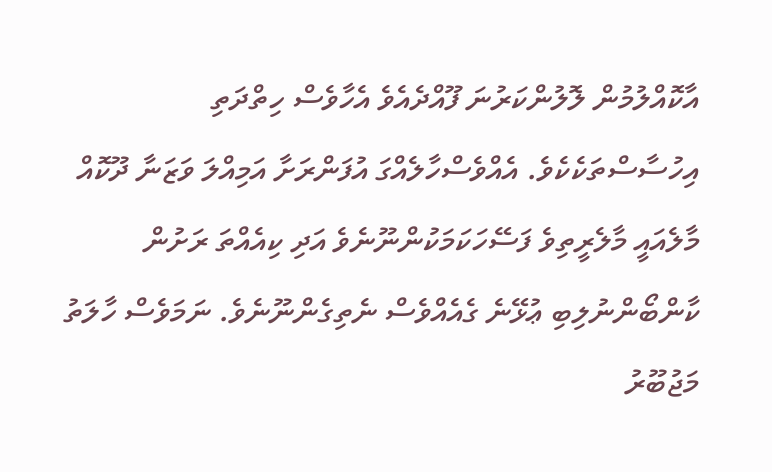އާކޮއްލުމުން ލޮލުންކަރުނަ ފޫއްދެއެވެ އެހާވެސް ހިތްދަތި އިހުސާސްތަކެކެވެ. އެއްވެސްހާލެއްގަ އުފަންރަށާ އަމިއްލަ ވަޒަނާ ދޫކޮއް މާލެއައީ މާލެރީތިވެ ފަސޭހަކަމަކުންނޫނެވެ އަދި ކިއެއްތަ ރަށުން ކާންބޯންނުލިބި ޢުޅޭނެ ގެއެއްވެސް ނެތިގެންނޫނެވެ. ނަމަވެސް ހާލަތު މަޖުބޫރު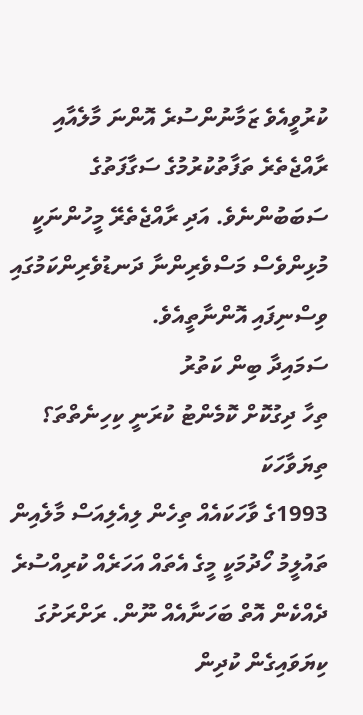ކުރުވީއެވެ ޒަމާނުންސުރެ އޮންނަ މާލެއާއި ރާއްޖެތެރެ ތަފާތުކުރުމުގެ ސަގާފަތުގެ ސަބަބުންނެވެ. އަދި ރާއްޖެތެރޭ މީހުންނަކީ މުޅިންވެސް މަސްވެރިންނާ ދަނޑުވެރިންކަމުގައި ވިސްނިފައި އޮންނާތީއެވެ.
ސަމައިދާ ބިން ކަތުރު
ތިހާ ދިގުކޮށް ކޮމެންޓު ކުރަނީ ކިހިނެތްތަ؟
ތިޔަވާހަކަ
1993ގެ ވާހަކައެއް ތިހެން ލިއެލިއަސް މާލެއިން ތައުލީމު ހޯދުމަކީ މީގެ އެތައް އަހަރެއް ކުރިއްސުރެ ދެއްކެން އޮތް ބަހަނާއެއް ނޫން. ރަށްރަށުގަ ކިޔަވައިގެން ކުދިން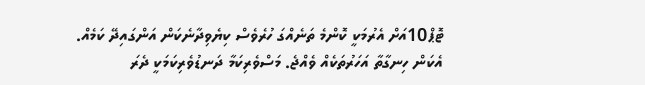ޓޮޕް10އަށް އެރުމަކީ ކޮންމެ ތަނެއްގަ ހުރެވެސް ކިޔެވިދާނެކަން އަންގައިދޭ ކަމެއް. އެކަން ހިނގާތާ އަހަރުތަކެއް ވެއްޖެ. މަސްވެރިކަމާ ދަނޑުވެރިކަމަކީ ދެރަ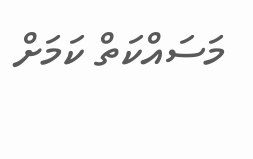މަސައްކަތް ކަމަށް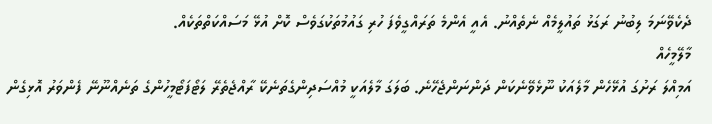ދެކެވޭނަމަ ލިބުނު ރަގަޅު ތައުލީމެއް ނެތެއްނު. އެއީ އެންމެ ތަރައްގީވެފަ ހުރި ގައުމުތަކުގަވެސް ކޮށް އުޅޭ މަސައްކަތްތަކެއް.
މާލޭމީހެއް
އަމިއްލަ ރަށުގަ އުޅޭހެން މާލެއަކު ނޫޅެވޭނެކަން ދަންނަންޖެހޭނެ. ބަލަގަ މާލެއަކީ މުއްސަދިންގެތަނެކޭ ރާއްޖެތެރޭ ލަޓޯފަޓޯމީހުންގެ ތަނެއްނޫނޭ ފެންވަރު އޮޅިގެން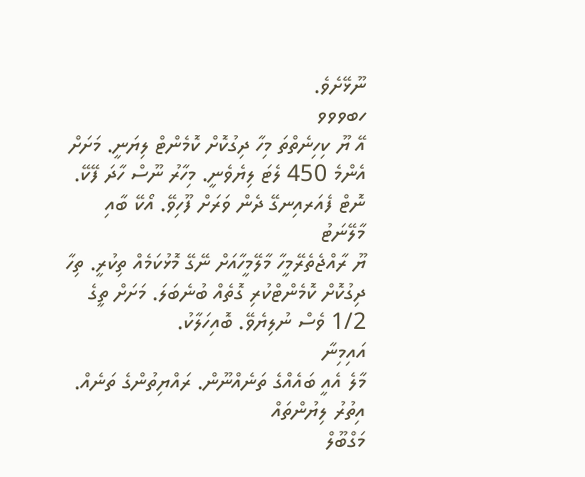ނޫޅޭށެވެ.
ހބވވވ
އޭ ޔޫ ކިހިނެތްތަ މިހާ ދިގުކޮށް ކޮމެންޓް ލިޔަނީ. މަށަށް އެންމެ 450 ލެޓަ ލިޔެވެނީ. މިހާރު ނޫސް ހާދަ ފޭކޭ. ނޮޓް ފެއަރއިނގޭ ދެން ވަރަށް ފޫހިވޭ. އޯކޭ ބާއި
މާލޭނަޓު
ޔޫ ރާއްޖެތެރޭމީހާ މާލޭމީހާއަށް ނޭގޭ މޮޅުކަމެއް ތިކުރީ. ތިހާ ދިގުކޮށް ކޮމެންޓްކުރި ގޮތެއް ބުނެބަލަ. މަށަށް ތީގެ 1/2 ވެސް ނުލިޔެވޭ. ބޮއިހަލާކު.
އައިމިނާ
މާލެ އެއީ ބައެއްގެ ތަނެއްނޫން. ރައްޔިތުންގެ ތަނެއް.
އިތުރު ލިޔުންތައް
މަގްބޫލް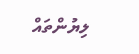ލިޔުންތައް